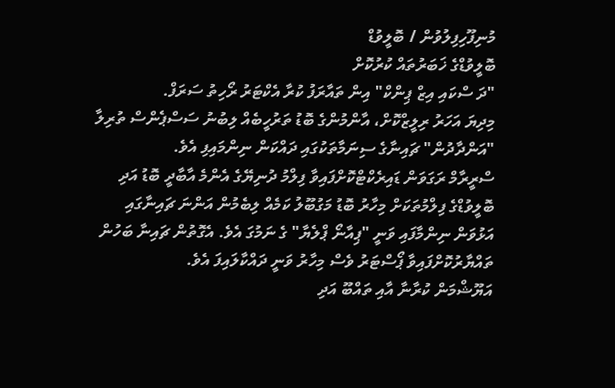މުނިފޫހިފިލުވުން / ބޮލީވުޑް
ބޮލީވުޑްގެ ޚަބަރުތައް ކުރުކޮށް
"ދަ ސްކައި އިޒް ޕިންކް" އިން ތައާރަފު ކުރާ އެކްޓަރު ރޯހިތު ސަރަފް.
މިދިޔަ އަހަރު ރިލީޒްކޮށް، އާންމުންގެ ބޮޑު ތަރުހީބެއް ލިބުނު ސަސްޕެންސް ތުރިލާ "އަންދާދުން" ޗައިނާގެ ސިނަމާތަކުގައި ދައްކަން ނިންމައިފި އެވެ.
ސްރީރާމް ރަގަވަން ޑައިރެކްޓްކޮށްފައިވާ ފިލްމު ދުނިޔޭގެ އެންމެ އާބާދީ ބޮޑު އަދި ބޮލީވުޑްގެ ފިލްމުތަކަށް މިހާރު ބޮޑު މަގުބޫލު ކަމެއް ލިބެމުން އަންނަ ޗައިނާގައި އަޅުވަން ނިންމާފައި ވަނީ "ޕިއާނޯ ޕްލެޔާ" ގެ ނަމުގަ އެވެ. އެގޮތުން ޗައިނާ ބަހުން ތައްޔާރުކޮށްފައިވާ ޕޯސްޓަރު ވެސް މިހާރު ވަނީ ދައްކާލައިފަ އެވެ.
އަޔޫޝްމަން ކުރާނާ އާއި ތައްބޫ އަދި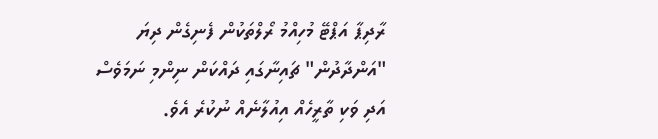ރާދިޕާ އަޕްޓޭ މުހިއްމު ރޯލްތަކުން ފެނިގެން ދިޔަ "އަންދާދުން" ޗައިނާގައި ދައްކަން ނިންމި ނަމަވެސް އަދި ވަކި ތާރީހެއް އިއުލާނެއް ނުކުރެ އެވެ.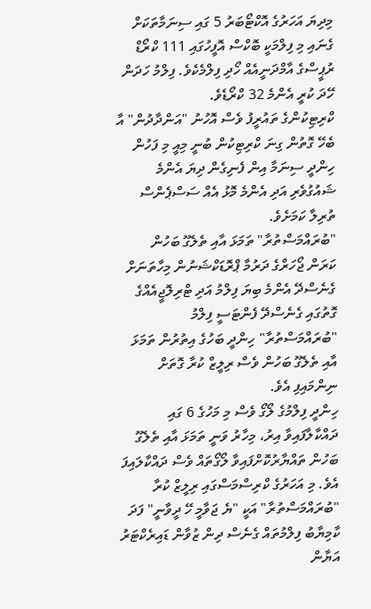މިދިޔަ އަހަރުގެ އޮކްޓޯބަރު 5 ގައި ސިނަމާތަކަށް ގެނައި މި ފިލްމަކީ ބޮކްސް އޮފީހުގައި 111 ކްރޯޑް ރުޕީސްގެ އާމްދަނީއެއް ހޯދި ފިލްމެކެވެ. ފިލްމު ހަދަން ހޭދަ ކުރީ އެންމެ 32 ކްރޯޑެވެ.
ކްރިޓިކުންގެ ތައުރީފު ވެސް އޮހުނު "އަންދާދުން" އާ ބެހޭ ގޮތުން ގިނަ ކްރިޓިކުން ބުނީ މިއީ މި ފަހުން ހިންދީ ސިނަމާ އިން ފެނިގެން ދިޔަ އެންމެ ޝައުގުވެރި އަދި އެންމެ މޮޅު އެއް ސަސްޕެންސް ތުރިލާ ކަމަށެވެ.
"ބުރައްމަސްތުރާ" ތަމަޅަ އާއި ތެލެގޫ ބަހުން
ކަރަން ޖޯހަރްގެ ދަރުމާ ޕްރޮޑަކްޝަނުން މިހާތަނަށް ގެނެސްދޭ އެންމެ ބިޔަ ފިލްމު އަދި ޓްރިލޮޖީއެއްގެ ގޮތުގައި ގެނެސްދޭ ފެންޓަސީ ފިލްމު "ބުރައްމަސްތުރާ" ހިންދީ ބަހުގެ އިތުރުން ތަމަޅަ އާއި ތެލެގޫ ބަހުން ވެސް ރިލީޒް ކުރާ ގޮތަށް ނިންމައިފި އެވެ.
ހިންދީ ފިލްމުގެ ލޯގޯ ވެސް މި މަހުގެ 6 ގައި ދައްކާލާފައިވާ އިރު، މިހާރު ވަނީ ތަމަޅަ އާއި ތެލެގޫ ބަހުން ތައްޔާރުކޮށްފައިވާ ލޯގޯތައް ވެސް ދައްކާލައިފަ އެވެ. މި އަހަރުގެ ކްރިސްމަސްގައި ރިލީޒް ކުރާ "ބުރައްމަސްތުރާ" އަކީ "ޔެ ޖަވާމީ ހޭ ދީވާނީ" ފަދަ ކާމިޔާބު ފިލްމުތައް ގެނެސް ދިން ޒުވާން ޑައިރެކްޓަރު އަޔާން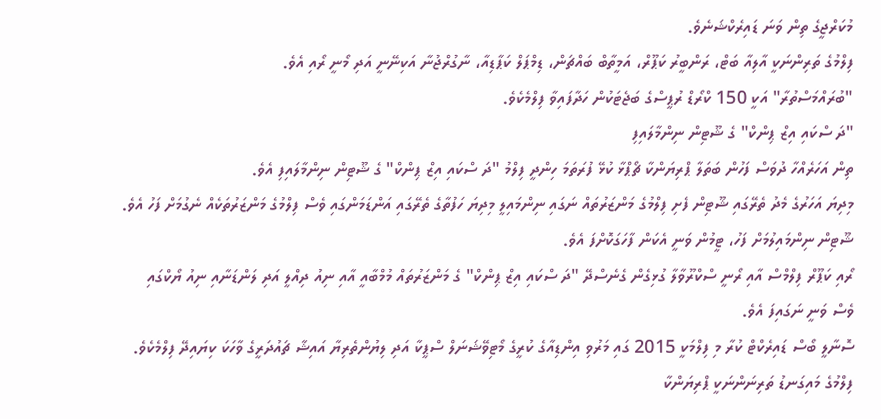މުކަރްޖީގެ ތިން ވަނަ ޑައިރެކްޝަނެވެ.
ފިލްމުގެ ތަރިންނަކީ އާލިއާ ބަޓް، ރަންބީރު ކަޕޫރް، އަމީތާބް ބައްޗަން، ޑިމްޕަލް ކަޕާޑިއާ، ނާގުރްޖުނާ އަކިނޭނީ އަދި މޯނީ ރޯއި އެވެ.
"ބުރައްމަސްތުރާ" އަކީ 150 ކްރޯޑް ރުޕީސްގެ ބަޖެޓަކުން ހަދާފައިވާ ފިލްމެކެވެ.
"ދަ ސްކައި އިޒް ޕިންކް" ގެ ޝޫޓިން ނިންމާލައިފި
ތިން އަހަރެއްހާ ދުވަސް ފަހުން ބަތަލާ ޕްރިޔަންކާ ޗޯޕްޅާ ކުޅޭ ފުރަތަމަ ހިންދީ ފިލްމު "ދަ ސްކައި އިޒް ޕިންކް" ގެ ޝޫޓިން ނިންމާލައިފި އެވެ.
މިދިޔަ އަހަރުގެ މެދު ތެރޭގައި ޝޫޓިން ފެށި ފިލްމުގެ މަންޒަރުތައް ނަގައި ނިންމައިލީ މިދިޔަ ހަފުތާގެ ތެރޭގައި އަންޑަމަންގައި ވެސް ފިލްމުގެ މަންޒަރުތަކެއް ނެގުމަށް ފަހު އެވެ. ޝޫޓިން ނިންމައިލުމަށް ފަހު، ޓީމުން ވަނީ އެކަން ފާހަގަކޮށްފަ އެވެ.
ރޯއި ކަޕޫރް ފިލްމްސް އާއި ރޯނީ ސްކްރޫވާލާ ގުޅިގެން ގެނެސްދޭ "ދަ ސްކައި އިޒް ޕިންކް" ގެ މަންޒަރުތައް މުމްބާއީ އާއި ނިއު ދިއްލީ އަދި ލަންޑަނާއި ނިއު ޔޯކްގައި ވެސް ވަނީ ނަގައިފަ އެވެ.
ސޮނާލީ ބޯސް ޑައިރެކްޓް ކުރާ މި ފިލްމަކީ 2015 ގައި މަރުވި އިންޑިއާގެ ކުރީގެ މޯޓިވޭޝަނަލް ސްޕީކާ އަދި ލިޔުންތެރިޔާ އައިޝާ ޗައުދަރީގެ ވާހަކަ ކިޔައިދޭ ފިލްމެކެވެ. ފިލްމުގެ މައިގަނޑު ތަރިނަންނަކީ ޕްރިޔަންކާ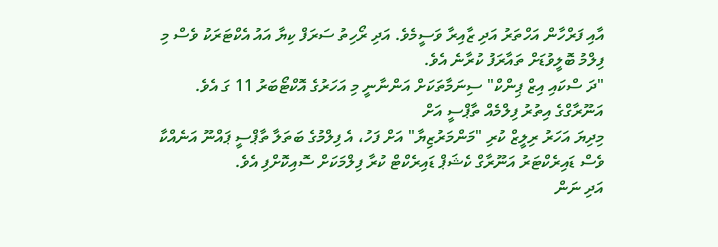އާއި ފަރްހާން އަހްތަރު އަދި ޒާއިރާ ވަސީމެވެ. އަދި ރޯހިތު ސަރަފް ކިޔާ އައު އެކްޓަރަކު ވެސް މި ފިލްމު ބޮލީވުޑަށް ތައާރަފު ކުރާނެ އެވެ.
"ދަ ސްކައި އިޒް ޕިންކް" ސިނަމާތަކަށް އަންނާނީ މި އަހަރުގެ އޮކްޓޯބަރު 11 ގަ އެވެ.
އަނޫރާގްގެ އިތުރު ފިލްމެއް ތާޕްސީ އަށް
މިދިޔަ އަހަރު ރިލީޒް ކުރި "މަންމަރުޒިޔާ" އަށް ފަހު، އެ ފިލްމުގެ ބަތަލާ ތާޕްސީ ޕައްނޫ އަނެއްކާ ވެސް ޑައިރެކްޓަރު އަނޫރާގް ކެޝަޕް ޑައިރެކްޓް ކުރާ ފިލްމަކަށް ސޮއިކޮށްފި އެވެ.
އަދި ނަން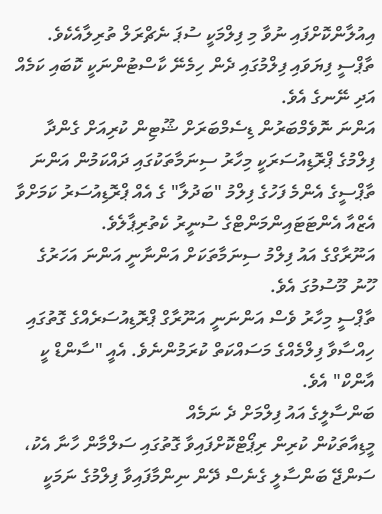އިއުލާންކޮށްފައި ނުވާ މި ފިލްމަކީ ސުޕަ ނެޗްރަލް ތުރިލާއެކެވެ. ތާޕްސީ ފިޔަވައި ފިލްމުގައި ދެން ހިމެނޭ ކާސްޓުންނަކީ ކޮބައި ކަމެއް އަދި ނޭނގެ އެވެ.
އަންނަ ނޮވެމްބަރުން ޑިސެމްބަރަށް ޝޫޓިން ކުރިއަށް ގެންދާ ފިލްމުގެ ޕްރޮޑިއުސަރަކީ މިހާރު ސިނަމާތަކުގައި ދައްކަމުން އަންނަ ތާޕްސީގެ އެންމެ ފަހުގެ ފިލްމު "ބަދުލާ" ގެ އެއް ޕްރޮޑިއުސަރު ކަމަށްވާ އެޒްއާ އެންޓަޓައިންމަންޓްގެ ސުނީރު ކެތުރިޕާލެވެ.
އަނޫރާގްގެ އައު ފިލްމު ސިނަމާތަކަށް އަންނާނީ އަންނަ އަހަރުގެ ހޫނު މޫސުމުގަ އެވެ.
ތާޕްސީ މިހާރު ވެސް އަންނަނީ އަނޫރާގް ޕްރޮޑިއުސަރެއްގެ ގޮތުގައި ހިއްސާވާ ފިލްމެއްގެ މަސައްކަތް ކުރަމުންނެވެ. އެއީ "ސާންޑް ކީ އާންކް" އެވެ.
ބަންސާލީގެ އައު ފިލްމަށް ދެ ނަމެއް
މީޑިއާތަކުން ކުރިން ރިޕޯޓްކޮށްފައިވާ ގޮތުގައި ސަލްމާން ހާނާ އެކު، ސަންޖޭ ބަންސާލީ ގެނެސް ދޭން ނިންމާފައިވާ ފިލްމުގެ ނަމަކީ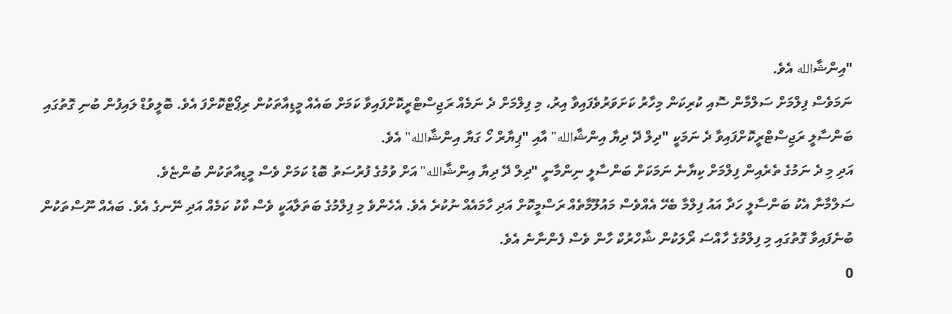"އިންޝާالله އެވެ.
ނަމަވެސް ފިލްމަށް ސަލްމާން ސޮއި ކުރިކަން މިހާރު ކަށަވަރުވެފައިވާ އިރު، މި ފިލްމަށް ދެ ނަމެއް ރަޖިސްޓްރީކޮށްފައިވާ ކަމަށް ބައެއް މީޑިއާތަކުން ރިޕޯޓްކޮށްފަ އެވެ. ބޮލީވުޑް ލައިފުން ބުނި ގޮތުގައި ބަންސާލީ ރަޖިސްޓްރީކޮށްފައިވާ ދެ ނަމަކީ "ދިލް ދޭ ދިޔާ އިންޝާالله" އާއި "ޕިޔާރް ހޯ ގަޔާ އިންޝާالله" އެވެ.
އަދި މި ދެ ނަމުގެ ތެރެއިން ފިލްމަށް ކިޔާނެ ނަމަކަށް ބަންސާލީ ނިންމާނީ "ދިލް ދޭ ދިޔާ އިންޝާالله" އަށް ވުމުގެ ފުރުސަތު ބޮޑު ކަމަށް ވެސް މީޑިއާތަކުން ބުންޏެވެ.
ސަލްމާނާ އެކު ބަންސާލީ ހަދާ އައު ފިލްމާ ބެހޭ އެއްވެސް މައުލޫމާތެއް ރަސްމީކޮށް އަދި ހާމައެއް ނުކުރެ އެވެ. އެހެންވެ މި ފިލްމުގެ ބަތަލާއަކީ ވެސް ކާކު ކަމެއް އަދި ނޭނގެ އެވެ. ބައެއް ނޫސްތަކުން ބުނެފައިވާ ގޮތުގައި މި ފިލްމުގެ ހާއްސަ ރޯލަކުން ޝާހްރުކް ހާން ވެސް ފެންނާނެ އެވެ.
0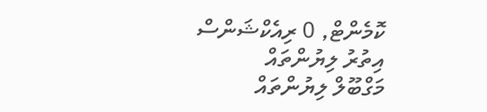ކޮމެންޓް, 0 ރިއެކްޝަންސް
އިތުރު ލިޔުންތައް
މަގްބޫލް ލިޔުންތައް